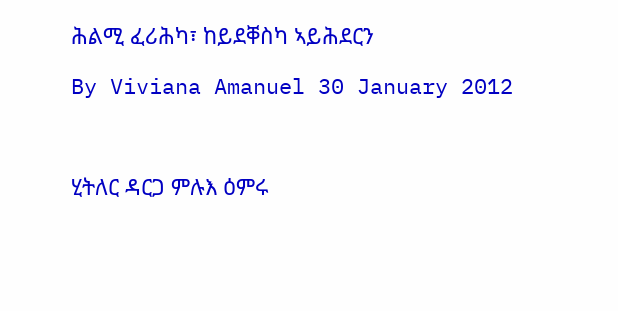ሕልሚ ፈሪሕካ፣ ከይደቐስካ ኣይሕደርን

By Viviana Amanuel 30 January 2012



ሂትለር ዳርጋ ምሉእ ዕምሩ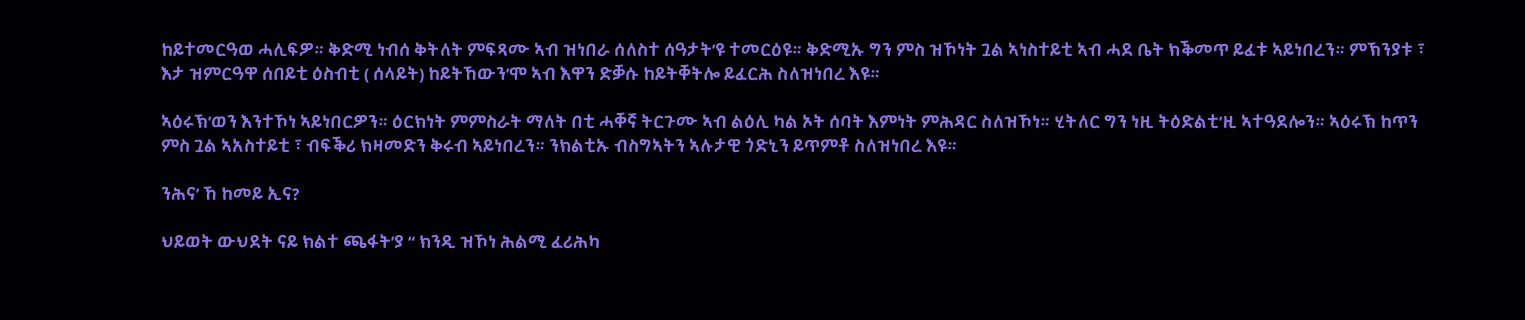ከይተመርዓወ ሓሊፍዎ። ቅድሚ ነብሰ ቅትለት ምፍጻሙ ኣብ ዝነበራ ሰለስተ ሰዓታት’ዩ ተመርዕዩ። ቅድሚኡ ግን ምስ ዝኾነት ጓል ኣነስተይቲ ኣብ ሓደ ቤት ክቕመጥ ይፈቱ ኣይነበረን። ምኽንያቱ ፣ እታ ዝምርዓዋ ሰበይቲ ዕስብቲ ( ሰላይት) ከይትኸውን’ሞ ኣብ እዋን ድቓሱ ከይትቐትሎ ይፈርሕ ስለዝነበረ እዩ።

ኣዕሩኽ’ወን እንተኾነ ኣይነበርዎን። ዕርክነት ምምስራት ማለት በቲ ሓቐኛ ትርጉሙ ኣብ ልዕሊ ካል ኦት ሰባት እምነት ምሕዳር ስለዝኾነ። ሂትለር ግን ነዚ ትዕድልቲ’ዚ ኣተዓደሎን። ኣዕሩኽ ከጥን ምስ ጓል ኣአስተይቲ ፣ ብፍቕሪ ክዛመድን ቅሩብ ኣይነበረን። ንክልቲኡ ብስግኣትን ኣሉታዊ ጎድኒን ይጥምቶ ስለዝነበረ እዩ።

ንሕና’ ኸ ከመይ ኢና?

ህይወት ውህደት ናይ ክልተ ጫፋት’ያ “ ክንዲ ዝኾነ ሕልሚ ፈሪሕካ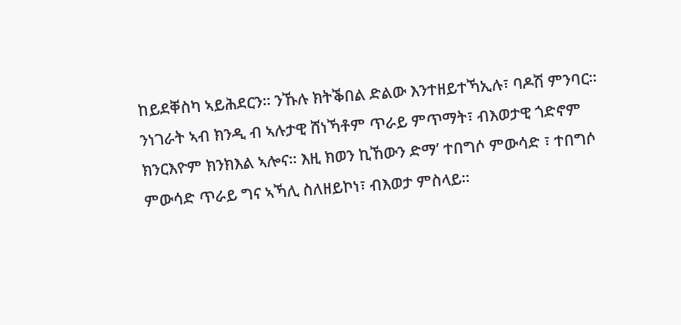ከይደቐስካ ኣይሕደርን። ንኹሉ ክትቕበል ድልው እንተዘይተኻኢሉ፣ ባዶሽ ምንባር። ንነገራት ኣብ ክንዲ ብ ኣሉታዊ ሸነኻቶም ጥራይ ምጥማት፣ ብእወታዊ ጎድኖም ክንርእዮም ክንክእል ኣሎና። እዚ ክወን ኪኸውን ድማ’ ተበግሶ ምውሳድ ፣ ተበግሶ ምውሳድ ጥራይ ግና ኣኻሊ ስለዘይኮነ፣ ብእወታ ምስላይ።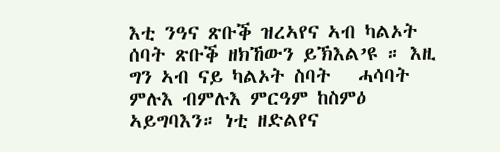እቲ ንዓና ጽቡቕ ዝረኣየና ኣብ ካልኦት ሰባት ጽቡቕ ዘክኸውን ይኽእል’ዩ ። እዚ ግን ኣብ ናይ ካልኦት ስባት   ሓሳባት ምሉእ ብምሉእ ምርዓም ከስምዕ ኣይግባእን። ነቲ ዘድልየና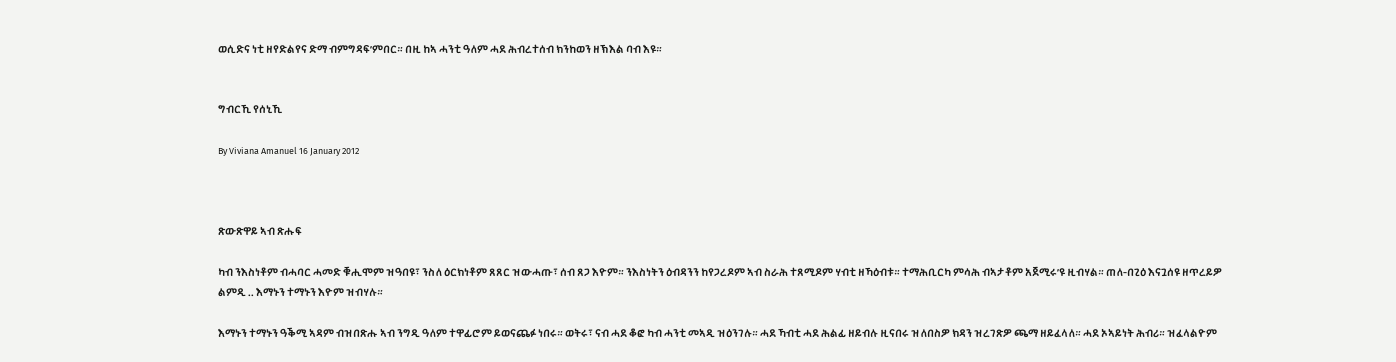ወሲድና ነቲ ዘየድልየና ድማ ብምግዳፍ’ምበር። በዚ ከኣ ሓንቲ ዓለም ሓደ ሕብረተሰብ ክንከወን ዘኽእል ባብ እዩ።


ግብርኺ የሰኒኺ

By Viviana Amanuel 16 January 2012



ጽውጽዋይ ኣብ ጽሑፍ

ካብ ንእስነቶም ብሓባር ሓመድ ቑሒሞም ዝዓበዩ፣ ንስለ ዕርክነቶም ጸጸር ዝውሓጡ፣ ሰብ ጸጋ እዮም። ንእስነትን ዕብዳንን ከየጋረዶም ኣብ ስራሕ ተጸሚዶም ሃብቲ ዘኻዕብቱ። ተማሕቢርካ ምሳሕ ብኣታቶም አጀሚሩ’ዩ ዚብሃል። ጠለ-በጊዕ እናጓሰዩ ዘጥረይዎ ልምዲ .. እማኑን ተማኑን እዮም ዝብሃሉ።

እማኑን ተማኑን ዓቕሚ ኣዳም ብዝበጽሑ ኣብ ንግዲ ዓለም ተዋፊሮም ይወናጨፉ ነበሩ። ወትሩ፣ ናብ ሓደ ቆፎ ካብ ሓንቲ መኣዲ ዝዕንገሉ። ሓደ ኻብቲ ሓደ ሕልፊ ዘይብሉ ዚናበሩ ዝለበስዎ ክዳን ዝረገጽዎ ጫማ ዘይፈላለ። ሓደ ኦኣይነት ሕብሪ። ዝፈላልዮም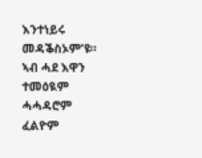እንተነይሩ መዳቕስኦም’ዩ። ኣብ ሓደ እዋን ተመዕዪም ሓሓዳሮም ፈልዮም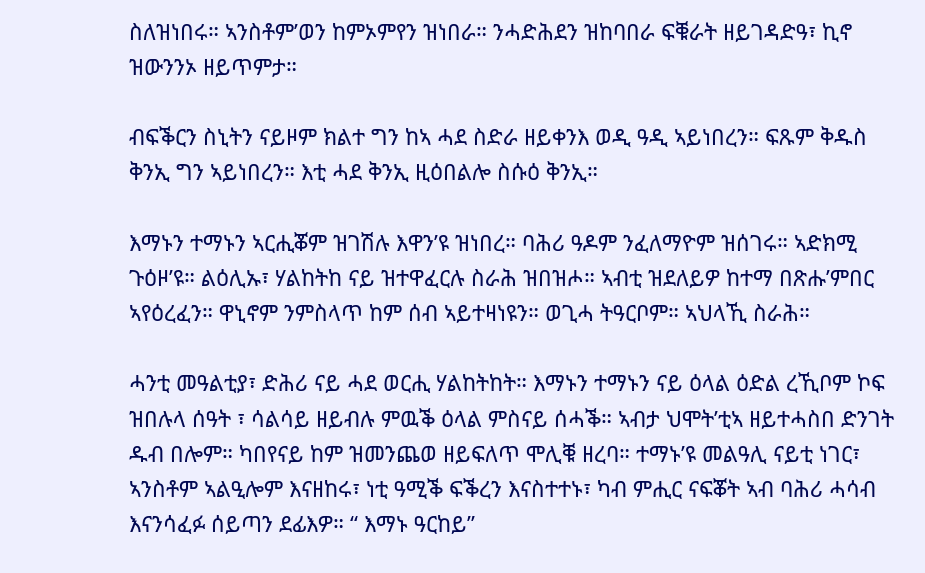ስለዝነበሩ። ኣንስቶም’ወን ከምኦምየን ዝነበራ። ንሓድሕደን ዝከባበራ ፍቑራት ዘይገዳድዓ፣ ኪኖ ዝውንንኦ ዘይጥምታ።

ብፍቕርን ስኒትን ናይዞም ክልተ ግን ከኣ ሓደ ስድራ ዘይቀንእ ወዲ ዓዲ ኣይነበረን። ፍጹም ቅዱስ ቅንኢ ግን ኣይነበረን። እቲ ሓደ ቅንኢ ዚዕበልሎ ስሱዕ ቅንኢ።

እማኑን ተማኑን ኣርሒቖም ዝገሽሉ እዋን’ዩ ዝነበረ። ባሕሪ ዓዶም ንፈለማዮም ዝሰገሩ። ኣድክሚ ጉዕዞ’ዩ። ልዕሊኡ፣ ሃልከትከ ናይ ዝተዋፈርሉ ስራሕ ዝበዝሖ። ኣብቲ ዝደለይዎ ከተማ በጽሑ’ምበር ኣየዕረፈን። ዋኒኖም ንምስላጥ ከም ሰብ ኣይተዛነዩን። ወጊሓ ትዓርቦም። ኣህላኺ ስራሕ።

ሓንቲ መዓልቲያ፣ ድሕሪ ናይ ሓደ ወርሒ ሃልከትከት። እማኑን ተማኑን ናይ ዕላል ዕድል ረኺቦም ኮፍ ዝበሉላ ሰዓት ፣ ሳልሳይ ዘይብሉ ምዉቕ ዕላል ምስናይ ሰሓቕ። ኣብታ ህሞት’ቲኣ ዘይተሓስበ ድንገት ዱብ በሎም። ካበየናይ ከም ዝመንጨወ ዘይፍለጥ ሞሊቑ ዘረባ። ተማኑ’ዩ መልዓሊ ናይቲ ነገር፣ ኣንስቶም ኣልዒሎም እናዘከሩ፣ ነቲ ዓሚቕ ፍቕረን እናስተተኑ፣ ካብ ምሒር ናፍቖት ኣብ ባሕሪ ሓሳብ እናንሳፈፉ ሰይጣን ደፊእዎ። “ እማኑ ዓርከይ”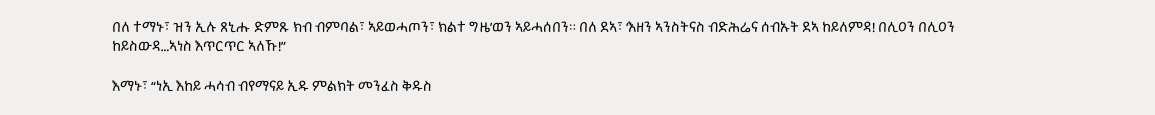በለ ተማኑ፣ ዝን ኢሉ ጸኒሑ ድምጹ ክብ ብምባል፣ ኣይወሓጦን፣ ክልተ ግዜ’ወን ኣይሓሰበን። በለ ደኣ፣ ‘እዘን ኣንስትናስ ብድሕሬና ሰብኡት ደኣ ከይለምዳ! በሊዐን በሊዐን ከይስውዳ…ኣነስ እጥርጥር ኣለኹ!”

እማኑ፣ “ነኢ እከይ ሓሳብ ብየማናይ ኢዱ ምልክት መንፈስ ቅዱስ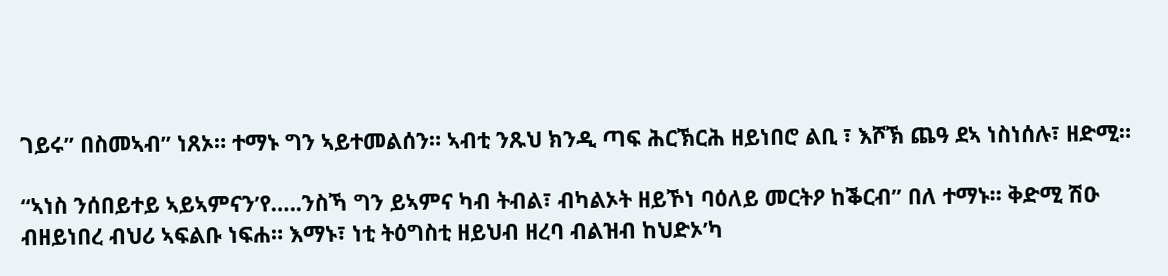ገይሩ” በስመኣብ” ነጸኦ። ተማኑ ግን ኣይተመልሰን። ኣብቲ ንጹህ ክንዲ ጣፍ ሕርኽርሕ ዘይነበሮ ልቢ ፣ እሾኽ ጨዓ ደኣ ነስነሰሉ፣ ዘድሚ።

“ኣነስ ንሰበይተይ ኣይኣምናን’የ…..ንስኻ ግን ይኣምና ካብ ትብል፣ ብካልኦት ዘይኾነ ባዕለይ መርትዖ ከቕርብ” በለ ተማኑ። ቅድሚ ሽዑ ብዘይነበረ ብህሪ ኣፍልቡ ነፍሐ። እማኑ፣ ነቲ ትዕግስቲ ዘይህብ ዘረባ ብልዝብ ከህድኦ’ካ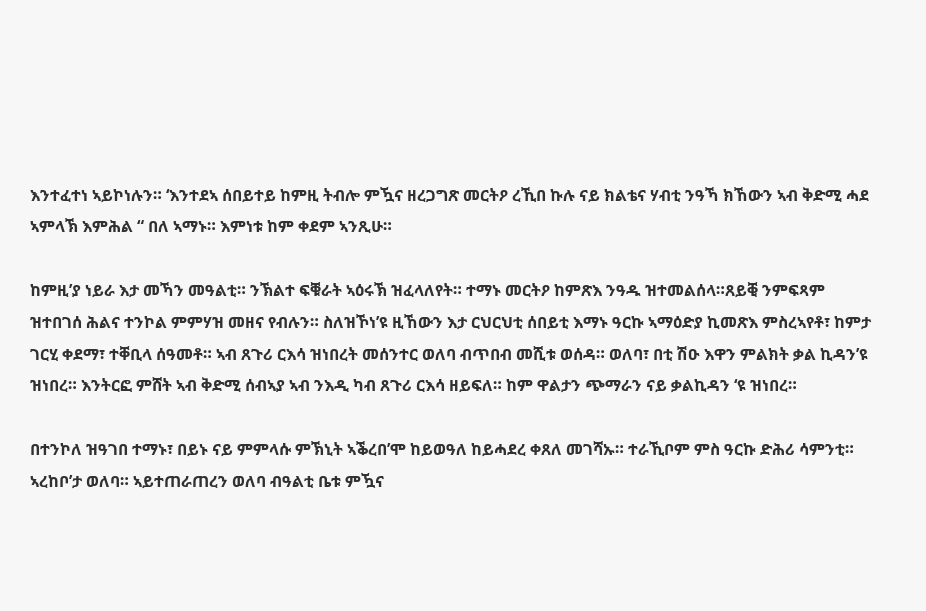እንተፈተነ ኣይኮነሉን። ‘እንተደኣ ሰበይተይ ከምዚ ትብሎ ምዃና ዘረጋግጽ መርትዖ ረኺበ ኩሉ ናይ ክልቴና ሃብቲ ንዓኻ ክኸውን ኣብ ቅድሚ ሓደ ኣምላኽ እምሕል “ በለ ኣማኑ። እምነቱ ከም ቀደም ኣንጺሁ።

ከምዚ’ያ ነይራ እታ መኻን መዓልቲ። ንኽልተ ፍቑራት ኣዕሩኽ ዝፈላለየት። ተማኑ መርትዖ ከምጽእ ንዓዱ ዝተመልሰላ።ጸይቒ ንምፍጻም ዝተበገሰ ሕልና ተንኮል ምምሃዝ መዘና የብሉን። ስለዝኾነ’ዩ ዚኸውን እታ ርህርህቲ ሰበይቲ እማኑ ዓርኩ ኣማዕድያ ኪመጽእ ምስረኣየቶ፣ ከምታ ገርሂ ቀደማ፣ ተቐቢላ ሰዓመቶ። ኣብ ጸጉሪ ርእሳ ዝነበረት መሰንተር ወለባ ብጥበብ መሺቱ ወሰዳ። ወለባ፣ በቲ ሽዑ እዋን ምልክት ቃል ኪዳን’ዩ ዝነበረ። እንትርፎ ምሸት ኣብ ቅድሚ ሰብኣያ ኣብ ንእዲ ካብ ጸጉሪ ርእሳ ዘይፍለ። ከም ዋልታን ጭማራን ናይ ቃልኪዳን ‘ዩ ዝነበረ።

በተንኮለ ዝዓገበ ተማኑ፣ በይኑ ናይ ምምላሱ ምኽኒት ኣቕረበ’ሞ ከይወዓለ ከይሓደረ ቀጸለ መገሻኡ። ተራኺቦም ምስ ዓርኩ ድሕሪ ሳምንቲ። ኣረከቦ’ታ ወለባ። ኣይተጠራጠረን ወለባ ብዓልቲ ቤቱ ምዃና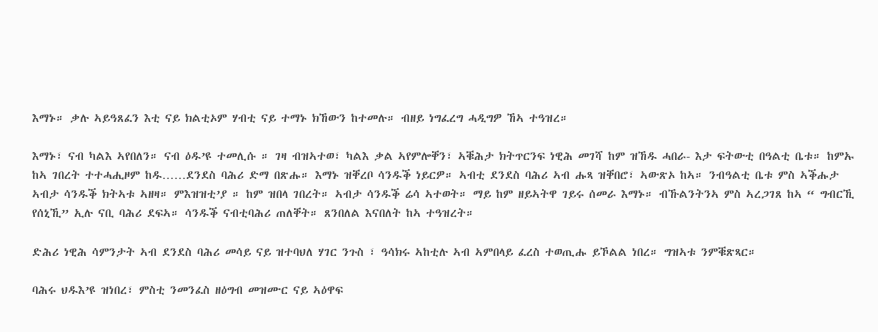እማኑ። ቃሉ ኣይዓጸፈን እቲ ናይ ክልቲኦም ሃብቲ ናይ ተማኑ ክኸውን ከተመሉ። ብዘይ ነግፈረግ ሓዲግዎ ኸኣ ተዓዝረ።

እማኑ፣ ናብ ካልእ ኣየበለን። ናብ ዕዱ’ዩ ተመሊሱ ። ገዛ ብዝኣተወ፣ ካልእ ቃል ኣየምሎቐን፣ ኣቑሕታ ክትጥርንፍ ነዊሕ መገሻ ከም ዝኸዱ ሓበራ- እታ ፍትውቲ በዓልቲ ቤቱ። ከምኡ ከኣ ገበረት ተተሓሒዞም ከዱ……ደንደስ ባሕሪ ድማ በጽሑ። እማኑ ዝቐረቦ ሳንዱቕ ነይርዎ። ኣብቲ ደንደስ ባሕሪ ኣብ ሑጻ ዝቐበሮ፣ ኣውጽኦ ከኣ። ንብዓልቲ ቤቱ ምስ ኣቕሑታ ኣብታ ሳንዱቕ ክትኣቱ ኣዘዛ። ምእዝዝቲ’ያ ። ከም ዝበላ ገበረት። ኣብታ ሳንዱቕ ሬሳ ኣተወት። ማይ ከም ዘይኣትዋ ገይሩ ሰመራ እማኑ። ብኹልንትንኣ ምስ ኣረጋገጸ ከኣ “ ግብርኺ የሰኒኺ” ኢሉ ናቢ ባሕሪ ደፍኣ። ሳንዱቕ ናብቲባሕሪ ጠለቐት። ጸንበለል እናበለት ከኣ ተዓዝረት።

ድሕሪ ነዊሕ ሳምንታት ኣብ ደንደስ ባሕሪ መሳይ ናይ ዝተባህለ ሃገር ንጉስ ፣ ዓሳክሩ ኣከቲሉ ኣብ ኣምበላይ ፈረስ ተወጢሑ ይኾልል ነበረ። ግዝኣቱ ንምቑጽጻር።

ባሕሩ ህዱእ’ዩ ዝነበረ፣ ምስቲ ንመንፈስ ዘዕግብ መዝሙር ናይ ኣዕዋፍ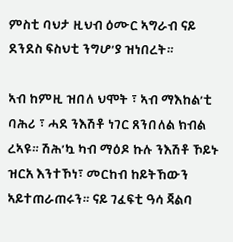ምስቲ ባህታ ዚህብ ዕሙር ኣግራብ ናይ ደንደስ ፍስህቲ ንግሆ’ያ ዝነበረት።

ኣብ ከምዚ ዝበለ ህሞት ፣ ኣብ ማእከል’ቲ ባሕሪ ፣ ሓደ ንእሽቶ ነገር ጸንበለል ክብል ረኣዩ። ሽሕ’ኳ ካብ ማዕዶ ኩሉ ንእሽቶ ኾይኑ ዝርአ እንተኾነ፣ መርከብ ከይትኸውን ኣይተጠራጠሩን። ናይ ገፈፍቲ ዓሳ ጃልባ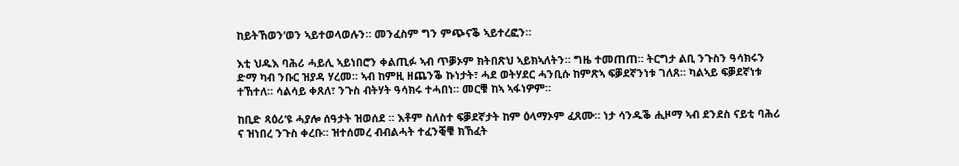ከይትኸወን’ወን ኣይተወላወሉን። መንፈስም ግን ምጭናቕ ኣይተረፎን።

እቲ ህዱእ ባሕሪ ሓይሊ ኣይነበሮን ቀልጢፉ ኣብ ጥቓኦም ክትበጽህ ኣይክኣለትን። ግዜ ተመጠጠ። ትርግታ ልቢ ንጉስን ዓሳክሩን ድማ ካብ ንቡር ዝያዳ ሃረመ። ኣብ ከምዚ ዘጨንቕ ኩነታት፣ ሓደ ወትሃደር ሓንቢሱ ከምጽኣ ፍቓደኛንነቱ ገለጸ። ካልኣይ ፍቓደኛነቱ ተኸተለ። ሳልሳይ ቀጸለ፣ ንጉስ ብትሃት ዓሳክሩ ተሓበነ። መርቑ ከኣ ኣፋነዎም።

ከቢድ ጻዕሪ’ዩ ሓያሎ ሰዓታት ዝወሰደ ። እቶም ስለስተ ፍቓደኛታት ከም ዕላማኦም ፈጸሙ። ነታ ሳንዱቕ ሒዞማ ኣብ ደንደስ ናይቲ ባሕሪ ና ዝነበረ ንጉስ ቀረቡ። ዝተሰመረ ብብልሓት ተፈንቒቑ ክኸፈት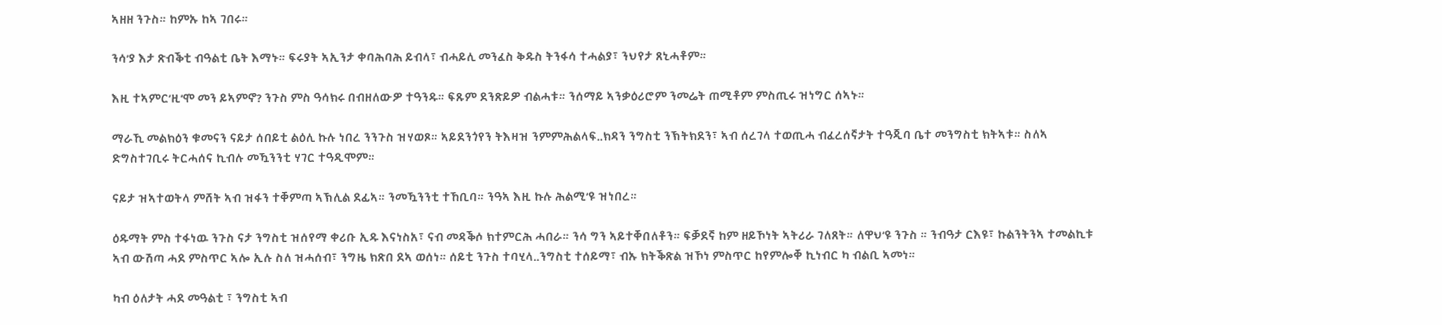ኣዘዘ ንጉስ። ከምኡ ከኣ ገበሩ።

ንሳ’ያ እታ ጽብቕቲ ብዓልቲ ቤት እማኑ። ፍሩያት ኣኢንታ ቀባሕባሕ ይብላ፣ ብሓይሊ መንፈስ ቅዱስ ትንፋሳ ተሓልያ፣ ንህየታ ጸኒሓቶም።

እዚ ተኣምር’ዚ’ሞ መን ይኣምኖ? ንጉስ ምስ ዓሳክሩ በብዘለውዎ ተዓንዱ። ፍጹም ደንጽይዎ ብልሓቱ። ንሰማይ ኣንቃዕሪሮም ንመሬት ጠሚቶም ምስጢሩ ዝነግር ሰኣኑ።

ማራኺ መልክዕን ቁመናን ናይታ ሰበይቲ ልዕሊ ኩሉ ነበረ ንንጉስ ዝሃወጾ። ኣይደንጎየን ትእዛዝ ንምምሕልላፍ..ክዳን ንግስቲ ንኽትክደን፣ ኣብ ሰረገላ ተወጢሓ ብፈረሰኛታት ተዓጂባ ቤተ መንግስቲ ክትኣቱ። ስለኣ ድግስተገቢሩ ትርሓሰና ኪብሉ መዃንንቲ ሃገር ተዓዲሞም።

ናይታ ዝኣተወትላ ምሸት ኣብ ዝፋን ተቐምጣ ኣኽሊል ደፊኣ። ንመዃንንቲ ተኸቢባ። ንዓኣ እዚ ኩሉ ሕልሚ’ዩ ዝነበረ።

ዕዱማት ምስ ተፋነዉ ንጉስ ናታ ንግስቲ ዝሰየማ ቀሪቡ ኢዱ እናነስአ፣ ናብ መዳቕሶ ክተምርሕ ሓበራ። ንሳ ግን ኣይተቐበለቶን። ፍቓደኛ ከም ዘይኾነት ኣትሪራ ገለጸት። ለዋህ’ዩ ንጉስ ። ንብዓታ ርእዩ፣ ኩልንትንኣ ተመልኪቱ ኣብ ውሽጣ ሓደ ምስጥር ኣሎ ኢሉ ስለ ዝሓሰብ፣ ንግዜ ክጽበ ደኣ ወሰነ። ሰይቲ ንጉስ ተባሂላ..ንግስቲ ተሰይማ፣ ብኡ ክትቕጽል ዝኾነ ምስጥር ከየምሎቐ ኪነብር ካ ብልቢ ኣመነ።

ካብ ዕለታት ሓደ መዓልቲ ፣ ንግስቲ ኣብ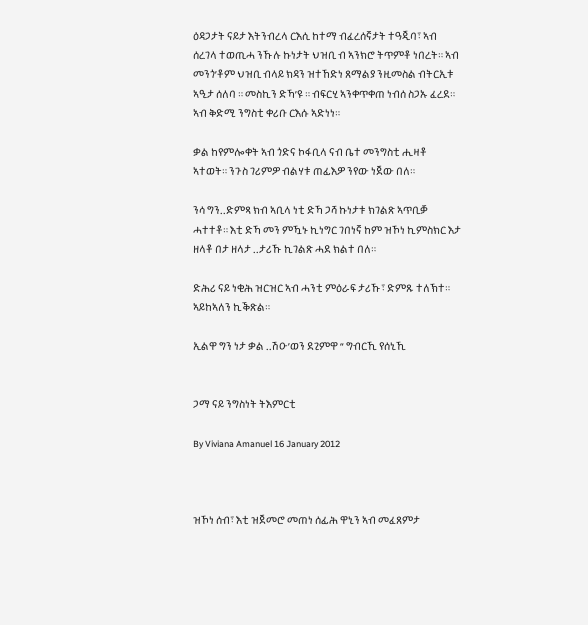ዕዳጋታት ናይታ እትንብረላ ርእሲ ከተማ ብፈረሰኛታት ተዓጂባ፣ ኣብ ሰረገላ ተወጢሓ ንኹሉ ኩነታት ህዝቢ ብ ኣንክሮ ትጥምቶ ነበረት። ኣብ መንጎ’ቶም ህዝቢ ብላይ ክዳን ዝተኸድነ ጸማልያ ንዚመስል ብትርኢቱ ኣዒታ ሰለባ ። መስኪን ድኻ’ዩ ። ብፍርሂ ኣንቀጥቀጠ ነብሰ ስጋኡ ፈረደ። ኣብ ቅድሚ ንግስቲ ቀሪቡ ርእሱ ኣድነነ።

ቃል ከየምሎቀት ኣብ ጎድና ኮፋቢላ ናብ ቤተ መንግስቲ ሒዛቶ ኣተወት። ንጉስ ገሪምዎ ብልሃቱ ጠፊእዎ ንየው ነጀው በለ።

ንሳ ግን..ድምጻ ክብ ኣቢላ ነቲ ድኻ ጋሻ ኩነታቱ ክገልጽ ኣጥቢቓ ሓተተቶ። እቲ ድኻ መን ምዃኑ ኪነግር ገበነኛ ከም ዝኾነ ኪምስክር እታ ዘላቶ በታ ዘላታ ..ታሪኹ ኪገልጽ ሓደ ክልተ በለ።

ድሕሪ ናይ ነቂሕ ዝርዝር ኣብ ሓንቲ ምዕራፍ ታሪኹ፣ ድምጹ ተለኽተ። ኣይከኣለን ኪቕጽል።

ኢልዋ ግን ነታ ቃል ..ሽዑ’ወን ደጊምዋ “ ግብርኺ የሰኒኺ


ጋማ ናይ ንግስነት ትእምርቲ

By Viviana Amanuel 16 January 2012



ዝኾነ ሰብ፣ እቲ ዝጀመሮ መጠነ ሰፊሕ ዋኒን ኣብ መፈጸምታ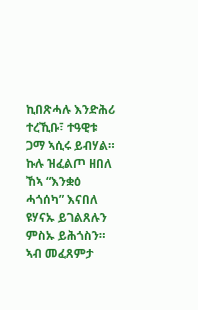ኪበጽሓሉ እንድሕሪ ተረኺቡ፣ ተዓዊቱ ጋማ ኣሲሩ ይብሃል። ኩሉ ዝፈልጦ ዘበለ ኸኣ “እንቋዕ ሓጎሰካ” እናበለ ዩሃናኡ ይገልጸሉን ምስኡ ይሕጎስን። ኣብ መፈጸምታ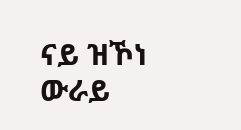ናይ ዝኾነ ውራይ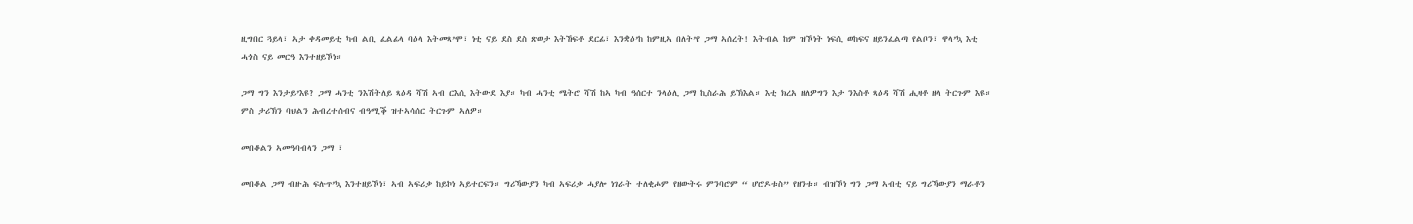ዚግበር ጓይላ፣ ኣታ ቀዳመይቲ ካብ ልቢ ፈልፊላ ባዕላ እትመጻ’ሞ፣ ነቲ ናይ ደስ ደስ ጽወታ እትኸፍቶ ደርፊ፣ እንቋዕ’ከ ከምዚኣ በለት’የ ጋማ ኣሰረት! እትብል ከም ዝኾነት ነፍሲ ወከፍና ዘይንፈልጣ የልቦን፣ ዋላ’ኳ እቲ ሓጎስ ናይ መርዓ እንተዘይኾነ።

ጋማ ግን እንታይ’እዩ? ጋማ ሓንቲ ንእሽትለይ ጻዕዳ ሻሽ ኣብ ርእሲ እትውደ እያ። ካብ ሓንቲ ሜትሮ ሻሽ ከኣ ካብ ዓሰርተ ንላዕሊ ጋማ ኪስራሕ ይኽእል። እቲ ክረአ ዘለዎግን እታ ንእስቶ ጻዕዳ ሻሽ ሒዛቶ ዘላ ትርጉም እዩ። ምስ ታሪኽን ባህልን ሕብረተሰብና ብዓሚቕ ዝተኣሳሰር ትርጉም ኣለዎ።

መበቆልን ኣመዓባብላን ጋማ ፣

መበቆል ጋማ ብዙሕ ፍሉጥ’ኳ እንተዘይኾነ፣ ኣብ ኣፍሪቃ ከይኮነ ኣይተርፍን። ግሪኻውያን ካብ ኣፍሪቃ ሓያሎ ነገራት ተለቂሖም የዘውትሩ ምንባሮም “ ሆሮዶቱስ” የዘንቱ። ብዝኾነ ግን ጋማ ኣብቲ ናይ ግሪኻውያን ማራቶን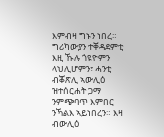እምብዛ ግኑን ነበረ። ግሪካውያን ተቐዳደምቲ እዚ ኹሉ ጎዩዮምን ላህሊሆምን፣ ሓንቲ ብቖጽሊ ኣውሊዕ ዝተሰርሐት ጋማ ንምጭባጥ እምበር ንኻልእ ኣይነበረን። እዛ ብውሊዕ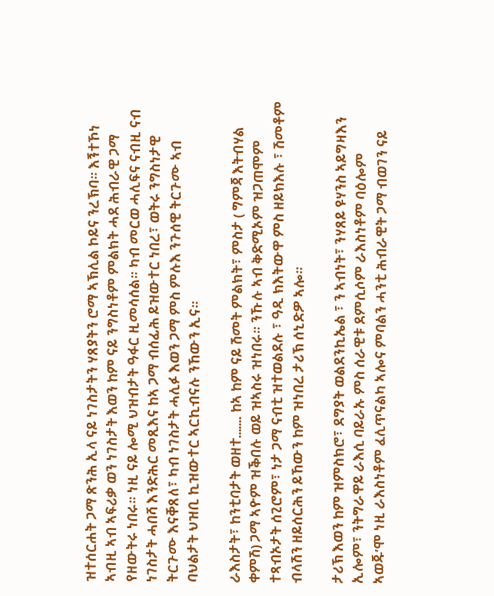ዝተሰርሐት ጋማ ጽንሕ ኢላ ናይ ነገስታትን ሃጸያትን ሮማ ኣኽሊል ኮይና ንረኽባ። እኝተኾነ ኣብዚ ኣብ ኣፍሪቃ ወን ነገስታት እወን ከም ናይ ንግስነቶም ምልክት ሓደ ሕብራዊ ጋማ የዘውትሩ ነበሩ። ነዚ ናይ ሎሚ ህዝብታት ዓፋር ዚመሳሰል። ካብ መርወ ሓሊፍና ናብዚ ናብ ነገስታት ሓበሻ እንድሕር መጺእና ከኣ ጋማ ብሰፊሕ ይዝውተር ነበረ፣ ወትሩ ንግስነታዊ ትርጉሙ እናቐጸለ፣ ካብ ነገስታት ሓሊፉ እወን ጋማ ምስ ምሉእ ንጉሰዊ ትርጉሙ ኣብ ባህልታት ህዝቢ ኪዝውተር ኣርኪብናሉ ንኸውን ኢና።

ራእስታት፣ ከንቲባታት ወዘተ……. ከኣ ከም ናይ ሽመት ምልክት፣ ምስታ ( ግምጃ እትብሃል ቀምሽ) ጋማ ኣዮም ዝቕበሉ ወይ ዝኣስሩ ዝነበሩ። ንኹሉ ኣብ ቅድሚኦም ዝጋጠሞም ተጻብኦታት ሰጊሮም፣ ነታ ጋማ ናብቲ ዝተወልደሉ ፣ ዓዲ ክእትውዋ ምስ ዘይክእሉ ፣ ሽመቶም ብላሽን ዘይሰርሕን ይኸውን ከም ዝነበረ ታሪኽ ሰኒድዎ ኣሎ።

ታሪኽ እወን ከም ዝምስክሮ፣ ደግያት ወልደንኪኤል ፣ ን ኣብነት፣ ንሃጸይ ዩሃንስ ኣይግዛእን ኢሎም፣ ንትግራዋይ ራእሲ ባይራኡ ምስ ሰራዊቱ ደምሲሶም ራእስነቶም ባዕሎም ኣወጁ’ሞ ነዚ ራእስነቶም ፈሊጥናልካ ኣሎና ምባልን ሓንቲ ሕብራዊት ጋማ ብወገን ናይ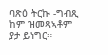ባጽዕ ትርኩ -ግብጺ ከም ዝመጻኣቶም ያታ ይነግር።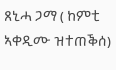ጸኒሓ ጋማ ( ከምቲ ኣቀዲሙ ዝተጠቕሰ)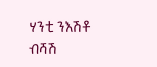ሃንቲ ንእሽቶ ብሻሽ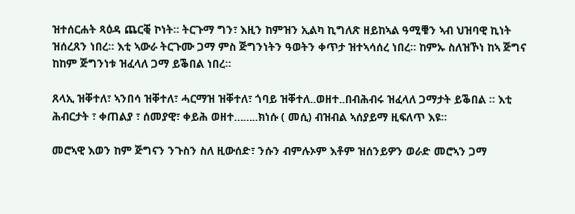ዝተሰርሐት ጻዕዳ ጨርቒ ኮነት። ትርጉማ ግን፣ እዚን ከምዝን ኢልካ ኪግለጽ ዘይከኣል ዓሚቑን ኣብ ህዝባዊ ኪነት ዝሰረጸን ነበረ። እቲ ኣውራ ትርጉሙ ጋማ ምስ ጅግንነትን ዓወትን ቀጥታ ዝተኣሳሰረ ነበረ። ከምኡ ስለዝኾነ ከኣ ጅግና ከከም ጅግንነቱ ዝፈላለ ጋማ ይቕበል ነበረ።

ጸላኢ ዝቐተለ፣ ኣንበሳ ዝቐተለ፣ ሓርማዝ ዝቐተለ፣ ጎባይ ዝቐተለ..ወዘተ..በብሕብሩ ዝፈላለ ጋማታት ይቕበል ። እቲ ሕብርታት ፣ ቀጠልያ ፣ ሰመያዊ፣ ቀይሕ ወዘተ……..ክነሱ ( መሲ) ብዝብል ኣሰያይማ ዚፍለጥ እዩ።

መሮኣዊ እወን ከም ጅግናን ንጉስን ስለ ዚውሰድ፣ ንሱን ብምሉኦም እቶም ዝሰንይዎን ወራድ መሮኣን ጋማ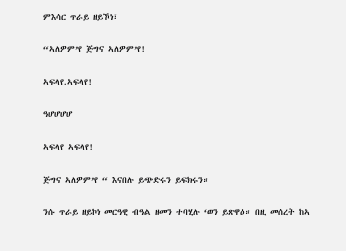ምእሳር ጥራይ ዘይኾነ፣

“ኣለዎም’የ ጅግና ኣለዎም’የ!

ኣፍላየ.ኣፍላየ!

ዓሆሆሆሆ

ኣፍላየ ኣፍላየ!

ጅግና ኣለዎም’የ “ እናበሉ ይጭድሩን ይፍክሩን።

ንሱ ጥራይ ዘይኮነ መርዓዊ ብዓል ዘመን ተባሂሉ ‘ወን ይጽዋዕ። በዚ መሰረት ከኣ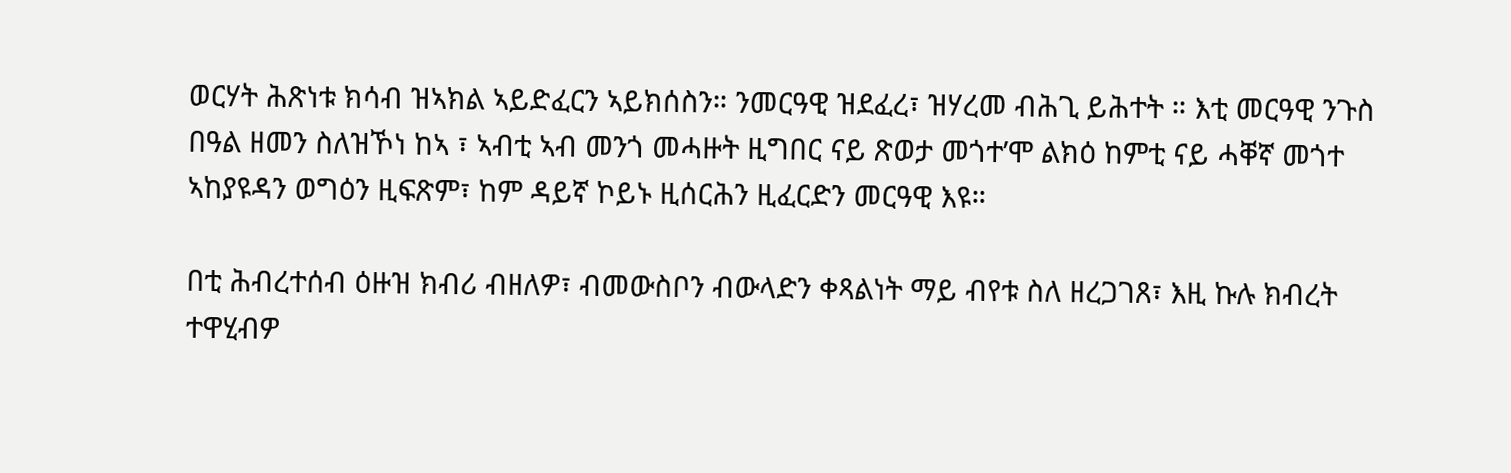ወርሃት ሕጽነቱ ክሳብ ዝኣክል ኣይድፈርን ኣይክሰስን። ንመርዓዊ ዝደፈረ፣ ዝሃረመ ብሕጊ ይሕተት ። እቲ መርዓዊ ንጉስ በዓል ዘመን ስለዝኾነ ከኣ ፣ ኣብቲ ኣብ መንጎ መሓዙት ዚግበር ናይ ጽወታ መጎተ’ሞ ልክዕ ከምቲ ናይ ሓቐኛ መጎተ ኣከያዩዳን ወግዕን ዚፍጽም፣ ከም ዳይኛ ኮይኑ ዚሰርሕን ዚፈርድን መርዓዊ እዩ።

በቲ ሕብረተሰብ ዕዙዝ ክብሪ ብዘለዎ፣ ብመውስቦን ብውላድን ቀጻልነት ማይ ብየቱ ስለ ዘረጋገጸ፣ እዚ ኩሉ ክብረት ተዋሂብዎ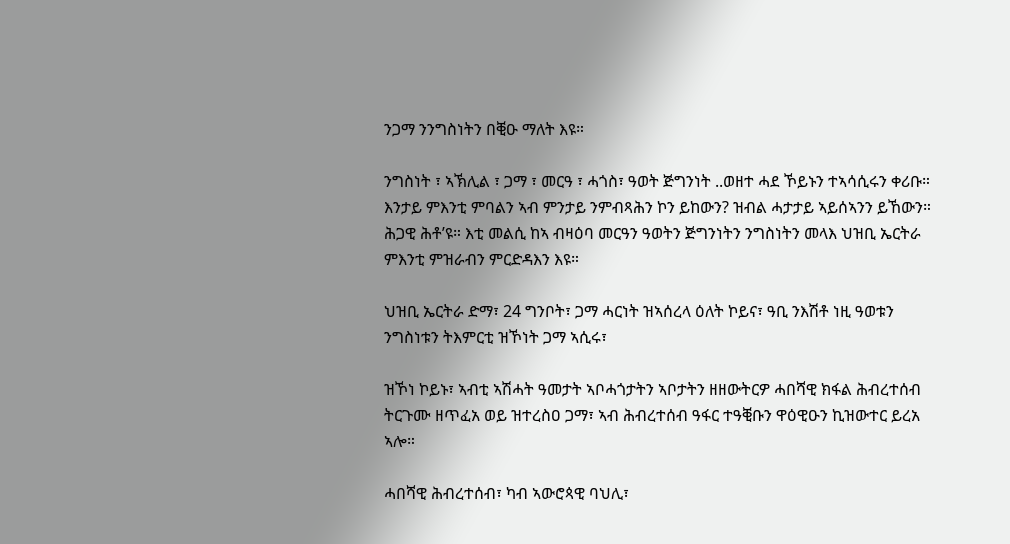ንጋማ ንንግስነትን በቒዑ ማለት እዩ።

ንግስነት ፣ ኣኽሊል ፣ ጋማ ፣ መርዓ ፣ ሓጎስ፣ ዓወት ጅግንነት ..ወዘተ ሓደ ኾይኑን ተኣሳሲሩን ቀሪቡ። እንታይ ምእንቲ ምባልን ኣብ ምንታይ ንምብጻሕን ኮን ይከውን? ዝብል ሓታታይ ኣይሰኣንን ይኸውን። ሕጋዊ ሕቶ’ዩ። እቲ መልሲ ከኣ ብዛዕባ መርዓን ዓወትን ጅግንነትን ንግስነትን መላእ ህዝቢ ኤርትራ ምእንቲ ምዝራብን ምርድዳእን እዩ።

ህዝቢ ኤርትራ ድማ፣ 24 ግንቦት፣ ጋማ ሓርነት ዝኣሰረላ ዕለት ኮይና፣ ዓቢ ንእሽቶ ነዚ ዓወቱን ንግስነቱን ትእምርቲ ዝኾነት ጋማ ኣሲሩ፣

ዝኾነ ኮይኑ፣ ኣብቲ ኣሽሓት ዓመታት ኣቦሓጎታትን ኣቦታትን ዘዘውትርዎ ሓበሻዊ ክፋል ሕብረተሰብ ትርጉሙ ዘጥፈአ ወይ ዝተረስዐ ጋማ፣ ኣብ ሕብረተሰብ ዓፋር ተዓቒቡን ዋዕዊዑን ኪዝውተር ይረአ ኣሎ።

ሓበሻዊ ሕብረተሰብ፣ ካብ ኣውሮጳዊ ባህሊ፣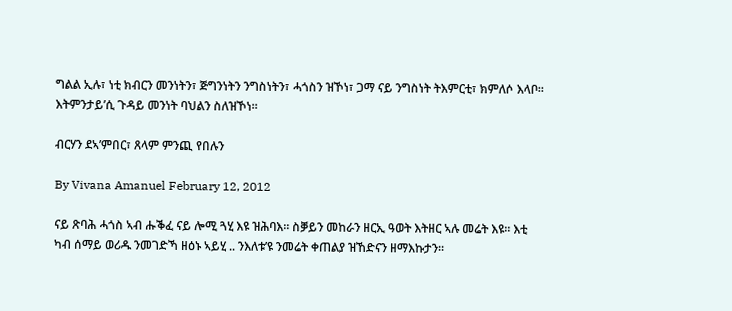ግልል ኢሉ፣ ነቲ ክብርን መንነትን፣ ጅግንነትን ንግስነትን፣ ሓጎስን ዝኾነ፣ ጋማ ናይ ንግስነት ትእምርቲ፣ ክምለሶ እላቦ። እትምንታይ’ሲ ጉዳይ መንነት ባህልን ስለዝኾነ።

ብርሃን ደኣ’ምበር፣ ጸላም ምንጪ የበሉን

By Vivana Amanuel February 12, 2012

ናይ ጽባሕ ሓጎስ ኣብ ሑቕፈ ናይ ሎሚ ጓሂ እዩ ዝሕባእ። ስቓይን መከራን ዘርኢ ዓወት እትዘር ኣሉ መሬት እዩ። እቲ ካብ ሰማይ ወሪዱ ንመገድኻ ዘዕኑ ኣይሂ .. ንእለቱ’ዩ ንመሬት ቀጠልያ ዝኸድናን ዘማእኩታን።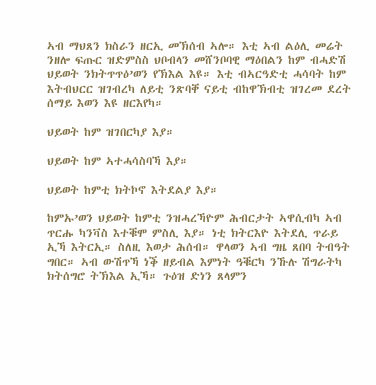ኣብ ማህጸን ክስራን ዘርኢ መኽሰብ ኣሎ። እቲ ኣብ ልዕሊ መሬት ንዘሎ ፍጡር ዝድምስስ ህቦብላን መሸንቦባዊ ማዕበልን ከም ብሓድሽ ህይወት ንክትጥጥዕ’ወን የኽእል እዩ። እቲ ብኣርዓድቲ ሓሳባት ከም እትብህርር ዝገብረካ ለይቲ ንጽባቐ ናይቲ ብከዋኽብቲ ዝገረመ ደረት ሰማይ እወን እዩ ዘርእየካ።

ህይወት ከም ዝገበርካያ እያ።

ህይወት ከም ኣተሓሳስባኻ እያ።

ህይወት ከምቲ ክትኮኖ እትደልያ እያ።

ከምኡ’ወን ህይወት ከምቲ ንዝሓረኻዮም ሕብርታት ኣዋሲብካ ኣብ ጥርሑ ካንቫስ እተቑሞ ምስሊ እያ። ነቲ ክትርእዮ እትደሊ ጥራይ ኢኻ እትርኢ። ስለዚ እወታ ሕሰብ። ዋላወን ኣብ ግዜ ጸበባ ትብዓት ግበር። ኣብ ውሽጥኻ ነቕ ዘይብል እምነት ዓቑርካ ንኹሉ ሽግራትካ ክትሰግሮ ትኽእል ኢኻ። ጉዕዝ ድነን ጸላምን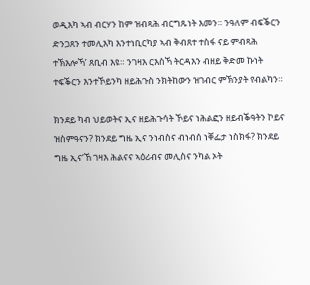ወዲእካ ኣብ ብርሃን ከም ዝብጻሕ ብርግጹነት እመን። ንዓለም ብፍቕርን ድንጋጸን ተመሊእካ እንተነቢርካያ ኣብ ቅብጸተ ተስፋ ናይ ምብጻሕ ተኽእሎኻ’ ጸቢብ እዩ። ንገዛእ ርእስኻ ትርዳእን ብዘይ ቅድመ ኩነት ተፍቕርን እንተኾይንካ ዘይሕጉስ ንክትከውን ዝገብር ምኽንያት የብልካን።

ክንደይ ካብ ህይወትና ኢና ዘይሕጉሳት ኾይና ነሕልፎን ዘይብቕዓትን ኮይና ዝስምዓናን? ክንደይ ግዜ ኢና ንነብስና ብነብሰ ነቐፌታ ነስክፋ? ክንደይ ግዜ ኢና’ኸ ገዛእ ሕልናና ኣዕሪብና መሊስና ንካል ኦት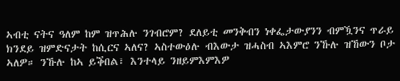ኣብቲ ናትና ዓለም ከም ዝጥሕሉ ንገብሮም? ደለይቲ መንቅብን ነቀፌታውያንን ብምዃንና ጥራይ ክንደይ ዝምድናታት ከሲርና ኣለና? ኣስተውዕሉ ብእውታ ዝሓስብ ኣእምሮ ንኹሉ ዝኸውን ቦታ ኣለዎ። ንኹሉ ከኣ ይቕበል፣ እንተላይ ንዘይምእምእዎ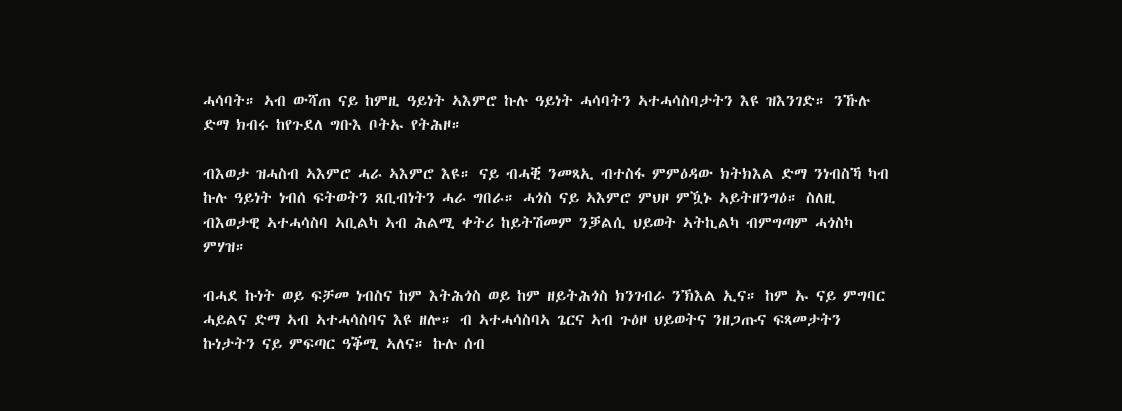ሓሳባት። ኣብ ውሻጠ ናይ ከምዚ ዓይነት ኣእምሮ ኩሉ ዓይነት ሓሳባትን ኣተሓሳስባታትን እዩ ዝእንገድ። ንኹሉ ድማ ክብሩ ከየጉደለ ግቡእ ቦትኡ የትሕዞ።

ብእወታ ዝሓስብ ኣእምሮ ሓራ ኣእምሮ እዩ። ናይ ብሓቒ ንመጻኢ ብተስፋ ምምዕዳው ክትክእል ድማ ንነብስኻ ካብ ኩሉ ዓይነት ነብሰ ፍትወትን ጸቢብነትን ሓራ ግበራ። ሓጎስ ናይ ኣእምሮ ምህዞ ምዃኑ ኣይትዘንግዕ። ስለዚ ብእወታዊ ኣተሓሳስባ ኣቢልካ ኣብ ሕልሚ ቀትሪ ከይትሽመም ንቓልሲ ህይወት ኣትኪልካ ብምግጣም ሓጎስካ ምሃዝ።

ብሓደ ኩነት ወይ ፍቻመ ነብስና ከም እትሕጎስ ወይ ከም ዘይትሕጎስ ክንገብራ ንኽእል ኢና። ከም ኡ ናይ ምግባር ሓይልና ድማ ኣብ ኣተሓሳስባና እዩ ዘሎ። ብ ኣተሓሳስባኣ ጌርና ኣብ ጉዕዞ ህይወትና ንዘጋጡና ፍጻመታትን ኩነታትን ናይ ምፍጣር ዓቕሚ ኣለና። ኩሉ ሰብ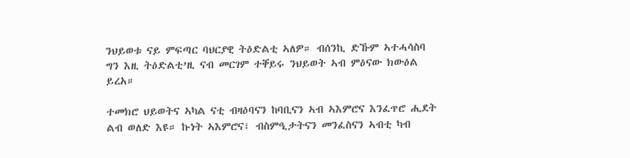ንህይወቱ ናይ ምፍጣር ባህርያዊ ትዕድልቲ ኣለዎ። ብሰንኪ ድኹም ኣተሓሳስባ ግን እዚ ትዕድልቲ’ዚ ናብ መርገም ተቐይሩ ንህይወት ኣብ ምዕናው ክውዕል ይረአ።

ተመክሮ ህይወትና ኣካል ናቲ ብዛዕባናን ከባቢናን ኣብ ኣእምሮና እንፈጥሮ ሒደት ልብ ወለድ እዩ። ኩነት ኣእምሮና፣ ብስምዒታትናን መንፈስናን ኣብቲ ካብ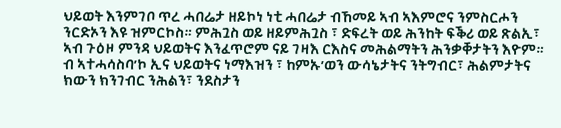ህይወት እንምገቦ ጥረ ሓበሬታ ዘይኮነ ነቲ ሓበሬታ ብኸመይ ኣብ ኣእምሮና ንምስርሖን ንርድኦን እዩ ዝምርኮስ። ምሕጓስ ወይ ዘይምሕጓስ ፣ ድፍረት ወይ ሕንከት ፍቕሪ ወይ ጽልኢ፣ ኣብ ጉዕዞ ምንዳ ህይወትና እንፈጥሮም ናይ ገዛእ ርእስና መሕልማትን ሕንቃቐታትን እዮም። ብ ኣተሓሳስባ’ኮ ኢና ህይወትና ነማእዝን ፣ ከምኡ’ወን ውሳኔታትና ንትግብር፣ ሕልምታትና ክውን ክንገብር ንሕልን፣ ንደስታን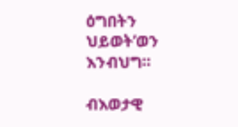ዕግበትን ህይወት’ወን እንብህግ።

ብእወታዊ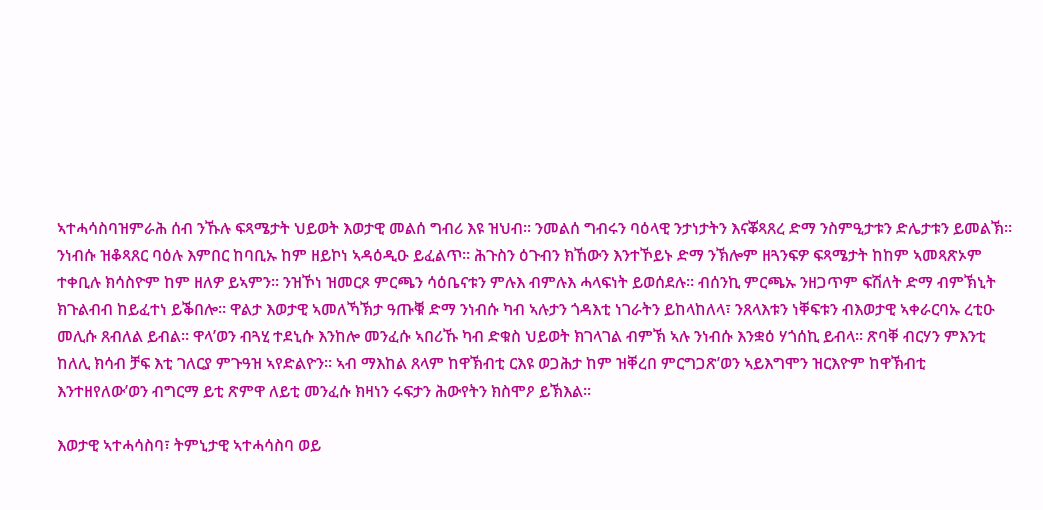ኣተሓሳስባዝምራሕ ሰብ ንኹሉ ፍጻሜታት ህይወት እወታዊ መልሰ ግብሪ እዩ ዝህብ። ንመልሰ ግብሩን ባዕላዊ ንታነታትን እናቖጻጸረ ድማ ንስምዒታቱን ድሌታቱን ይመልኽ። ንነብሱ ዝቆጻጸር ባዕሉ እምበር ከባቢኡ ከም ዘይኮነ ኣዳዕዲዑ ይፈልጥ። ሕጉስን ዕጉብን ክኸውን እንተኾይኑ ድማ ንኽሎም ዘጓንፍዎ ፍጻሜታት ከከም ኣመጻጽኦም ተቀቢሉ ክሳስዮም ከም ዘለዎ ይኣምን። ንዝኾነ ዝመርጾ ምርጫን ሳዕቤናቱን ምሉእ ብምሉእ ሓላፍነት ይወሰደሉ። ብሰንኪ ምርጫኡ ንዘጋጥም ፍሽለት ድማ ብምኽኒት ክጉልብብ ከይፈተነ ይቕበሎ። ዋልታ እወታዊ ኣመለኻኽታ ዓጡቑ ድማ ንነብሱ ካብ ኣሉታን ጎዳእቲ ነገራትን ይከላከለላ፣ ንጸላእቱን ነቐፍቱን ብእወታዊ ኣቀራርባኡ ረቲዑ መሊሱ ጸብለል ይብል። ዋላ’ወን ብጓሂ ተደኒሱ እንከሎ መንፈሱ ኣበሪኹ ካብ ድቁስ ህይወት ክገላገል ብምኽ ኣሉ ንነብሱ እንቋዕ ሃጎሰኪ ይብላ። ጽባቐ ብርሃን ምእንቲ ከለሊ ክሳብ ቻፍ እቲ ገለርያ ምጉዓዝ ኣየድልዮን። ኣብ ማእከል ጸላም ከዋኽብቲ ርእዩ ወጋሕታ ከም ዝቐረበ ምርግጋጽ’ወን ኣይእግሞን ዝርእዮም ከዋኽብቲ እንተዘየለው’ወን ብግርማ ይቲ ጽምዋ ለይቲ መንፈሱ ክዛነን ሩፍታን ሕውየትን ክስሞዖ ይኽእል።

እወታዊ ኣተሓሳስባ፣ ትምኒታዊ ኣተሓሳስባ ወይ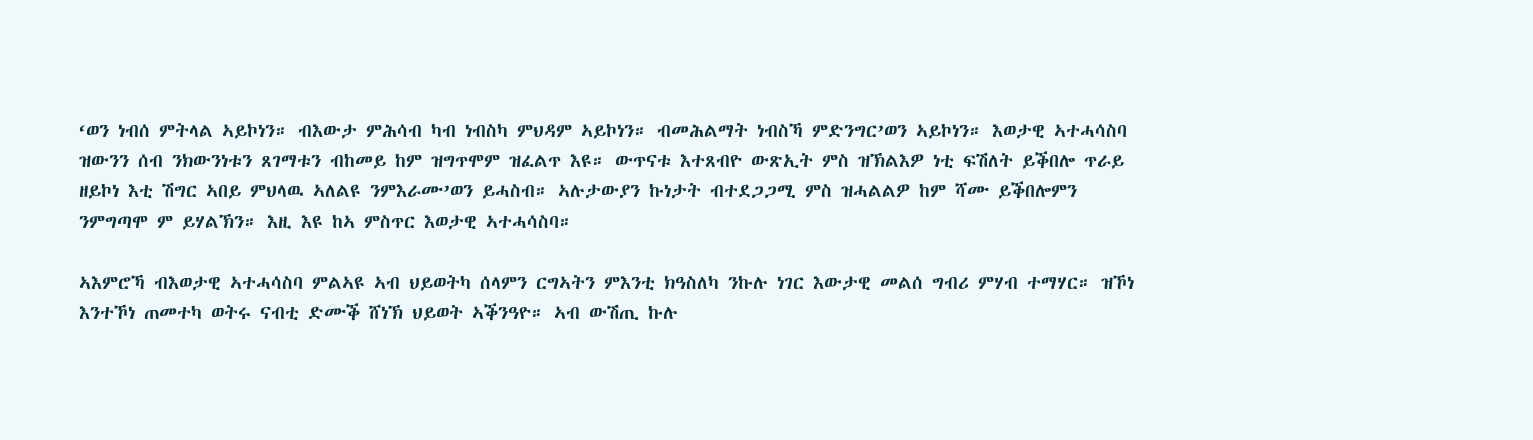‘ወን ነብሰ ምትላል ኣይኮነን። ብእውታ ምሕሳብ ካብ ነብስካ ምህዳም ኣይኮነን። ብመሕልማት ነብስኻ ምድንግር’ወን ኣይኮነን። እወታዊ ኣተሓሳስባ ዝውንን ሰብ ንክውንነቱን ጸገማቱን ብከመይ ከም ዝግጥሞም ዝፈልጥ እዩ። ውጥናቱ እተጸብዮ ውጽኢት ምስ ዝኽልእዎ ነቲ ፍሽለት ይቕበሎ ጥራይ ዘይኮነ እቲ ሽግር ኣበይ ምህላዉ ኣለልዩ ንምእራሙ’ወን ይሓስብ። ኣሉታውያን ኩነታት ብተደጋጋሚ ምስ ዝሓልልዎ ከም ሻሙ ይቕበሎምን ንምግጣሞ ም ይሃልኽን። እዚ እዩ ከኣ ምስጥር እወታዊ ኣተሓሳስባ።

ኣእምሮኻ ብእወታዊ ኣተሓሳስባ ምልኣዩ ኣብ ህይወትካ ሰላምን ርግኣትን ምእንቲ ክዓስለካ ንኩሉ ነገር እውታዊ መልሰ ግብሪ ምሃብ ተማሃር። ዝኾነ እንተኾነ ጠመተካ ወትሩ ናብቲ ድሙቕ ሸነኽ ህይወት ኣቕንዓዮ። ኣብ ውሽጢ ኩሉ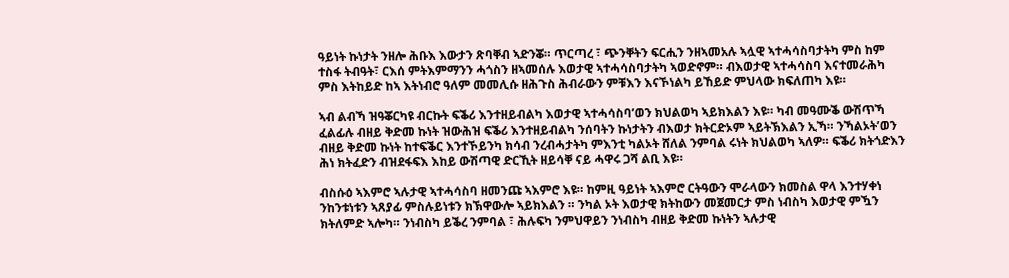ዓይነት ኩነታት ንዘሎ ሕቡእ እውታን ጽባቐብ ኣድንቖ። ጥርጣረ ፣ ጭንቐትን ፍርሒን ንዘኣመአሉ ኣሏዊ ኣተሓሳስባታትካ ምስ ከም ተስፋ ትብዓት፣ ርእሰ ምትእምማንን ሓጎስን ዘኣመሰሉ እወታዊ ኣተሓሳስባታትካ ኣወድኖም። ብእወታዊ ኣተሓሳስባ እናተመራሕካ ምስ እትከይድ ከኣ እትነብሮ ዓለም መመሊሱ ዘሕጉስ ሕብራውን ምቹእን እናኾነልካ ይኸይድ ምህላው ክፍለጠካ እዩ።

ኣብ ልብኻ ዝዓቖርካዩ ብርኩት ፍቕሪ እንተዘይብልካ እወታዊ ኣተሓሳስባ’ወን ክህልወካ ኣይክእልን እዩ። ካብ መዓሙቕ ውሽጥኻ ፈልፊሉ ብዘይ ቅድመ ኩነት ዝውሕዝ ፍቕሪ እንተዘይብልካ ንሰባትን ኩነታትን ብእወታ ክትርድኦም ኣይትኽእልን ኢኻ። ንኻልኦት’ወን ብዘይ ቅድመ ኩነት ከተፍቕር እንተኾይንካ ክሳብ ንረብሓታትካ ምእንቲ ካልኦት ሸለል ንምባል ሩነት ክህልወካ ኣለዎ። ፍቕሪ ክትጎድእን ሕነ ክትፈድን ብዝደፋፍእ እከይ ውሽጣዊ ድርኺት ዘይሳቐ ናይ ሓዋሩ ጋሻ ልቢ እዩ።

ብስሱዕ ኣእምሮ ኣሉታዊ ኣተሓሳስባ ዘመንጩ ኣእምሮ እዩ። ከምዚ ዓይነት ኣእምሮ ርትዓውን ሞራላውን ክመስል ዋላ እንተሃቀነ ንከንቱነቱን ኣጸያፊ ምስሉይነቱን ክኽዋውሎ ኣይክእልን ። ንካል ኦት እወታዊ ክትከውን መጀመርታ ምስ ነብስካ እወታዊ ምዃን ክትለምድ ኣሎካ። ንነብስካ ይቕረ ንምባል ፣ ሕሉፍካ ንምህዋይን ንነብስካ ብዘይ ቅድመ ኩነትን ኣሉታዊ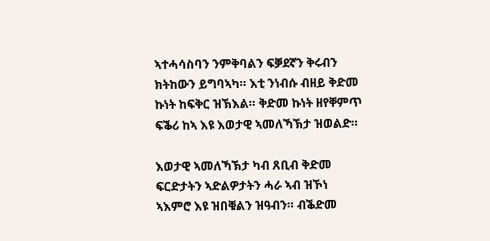ኣተሓሳስባን ንምቅባልን ፍቓደኛን ቅሩብን ክትከውን ይግባኣካ። እቲ ንነብሱ ብዘይ ቅድመ ኩነት ከፍቅር ዝኽእል። ቅድመ ኩነት ዘየቐምጥ ፍቕሪ ከኣ እዩ እወታዊ ኣመለኻኽታ ዝወልድ።

እወታዊ ኣመለኻኽታ ካብ ጸቢብ ቅድመ ፍርድታትን ኣድልዎታትን ሓራ ኣብ ዝኾነ ኣእምሮ እዩ ዝበቑልን ዝዓብን። ብቕድመ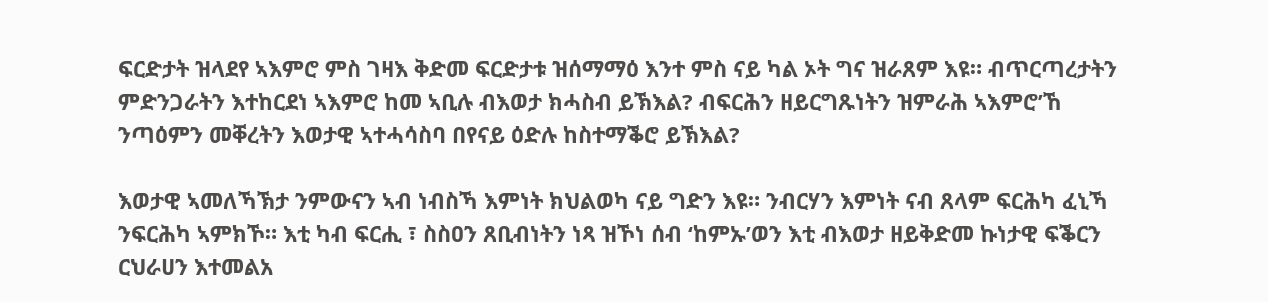ፍርድታት ዝላደየ ኣእምሮ ምስ ገዛእ ቅድመ ፍርድታቱ ዝሰማማዕ እንተ ምስ ናይ ካል ኦት ግና ዝራጸም እዩ። ብጥርጣረታትን ምድንጋራትን እተከርደነ ኣእምሮ ከመ ኣቢሉ ብእወታ ክሓስብ ይኽእል? ብፍርሕን ዘይርግጹነትን ዝምራሕ ኣእምሮ’ኸ ንጣዕምን መቐረትን እወታዊ ኣተሓሳስባ በየናይ ዕድሉ ከስተማቕሮ ይኽእል?

እወታዊ ኣመለኻኽታ ንምውናን ኣብ ነብስኻ እምነት ክህልወካ ናይ ግድን እዩ። ንብርሃን እምነት ናብ ጸላም ፍርሕካ ፈኒኻ ንፍርሕካ ኣምክኾ። እቲ ካብ ፍርሒ ፣ ስስዐን ጸቢብነትን ነጻ ዝኾነ ሰብ ‘ከምኡ’ወን እቲ ብእወታ ዘይቅድመ ኩነታዊ ፍቕርን ርህራሀን እተመልአ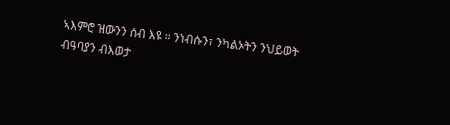ኣእምሮ ዝውንን ሰብ እዩ ። ንነብሱን፣ ንካልኦትን ንህይወት ብዓባያን ብእወታ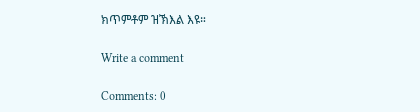ክጥምቶም ዝኽእል እዩ።

Write a comment

Comments: 0